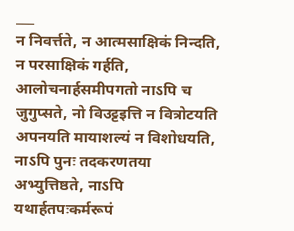___
न निवर्त्तते, न आत्मसाक्षिकं निन्दति, न परसाक्षिकं गर्हति, आलोचनार्हसमीपगतो नाऽपि च जुगुप्सते, नो विउट्टइत्ति न वित्रोटयति अपनयति मायाशल्यं न विशोधयति, नाऽपि पुनः तदकरणतया अभ्युत्तिष्ठते, नाऽपि यथार्हतपःकर्मरूपं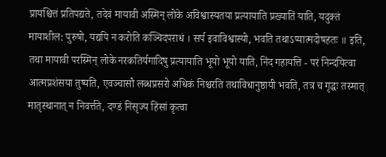प्रायश्चित्तं प्रतिपद्यते, तदेवं मायावी अस्मिन् लोके अविश्वास्यतया प्रत्यायाति प्रख्यातिं याति, यदुक्तं
मायाशील: पुरुषो, यद्यपि न करोति कञ्चिदपराधं । सर्प इवाविश्वास्यो, भवति तथाऽप्यात्मदोषहतः ॥ इति, तथा मायावी परस्मिन् लोके नरकतिर्यगादिषु प्रत्यायाति भूयो भूयो याति, निंद गहायत्ति - परं निन्दयित्वा आत्मप्रशंसया तुष्यति, एवञ्चासौ लब्धप्रसरो अधिकं निश्चरति तथाविधानुष्ठायी भवति, तत्र च गृद्धः तस्मात् मातृस्थानात् न निवर्त्तते, दण्डं निसृज्य हिंसां कृत्वा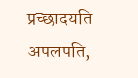प्रच्छादयति अपलपति,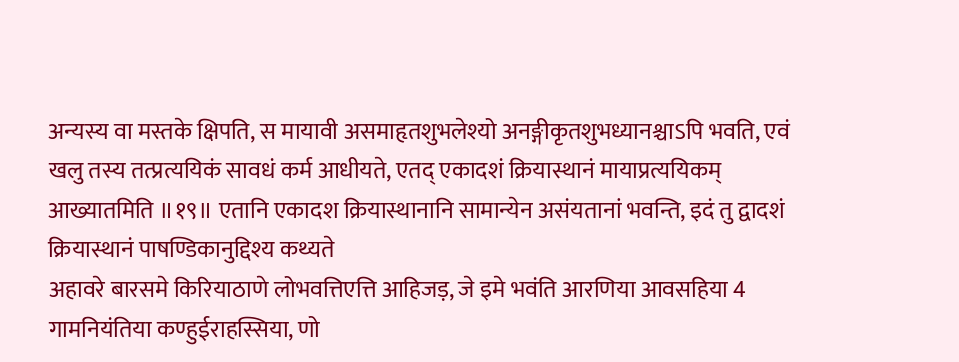अन्यस्य वा मस्तके क्षिपति, स मायावी असमाहृतशुभलेश्यो अनङ्गीकृतशुभध्यानश्चाऽपि भवति, एवं खलु तस्य तत्प्रत्ययिकं सावधं कर्म आधीयते, एतद् एकादशं क्रियास्थानं मायाप्रत्ययिकम् आख्यातमिति ॥१९॥ एतानि एकादश क्रियास्थानानि सामान्येन असंयतानां भवन्ति, इदं तु द्वादशं क्रियास्थानं पाषण्डिकानुद्दिश्य कथ्यते
अहावरे बारसमे किरियाठाणे लोभवत्तिएत्ति आहिजड़, जे इमे भवंति आरणिया आवसहिया 4 गामनियंतिया कण्हुईराहस्सिया, णो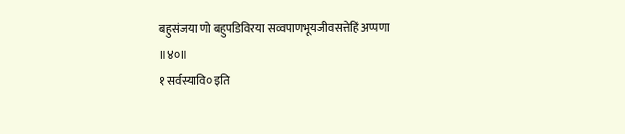बहुसंजया णो बहुपडिविरया सव्वपाणभूयजीवसत्तेहिं अप्पणा
॥४०॥
१ सर्वस्यावि० इति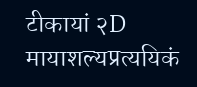टीकायां २D मायाशल्यप्रत्ययिकं